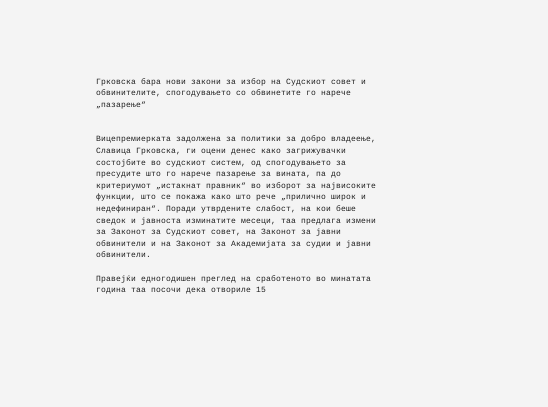Грковска бара нови закони за избор на Судскиот совет и обвинителите, спогодувањето со обвинетите го нарече „пазарење“


Вицепремиерката задолжена за политики за добро владеење, Славица Грковска, ги оцени денес како загрижувачки состојбите во судскиот систем, од спогодувањето за пресудите што го нарече пазарење за вината, па до критериумот „истакнат правник“ во изборот за највисоките функции, што се покажа како што рече „прилично широк и недефиниран“. Поради утврдените слабост, на кои беше сведок и јавноста изминатите месеци, таа предлага измени за Законот за Судскиот совет, на Законот за јавни обвинители и на Законот за Академијата за судии и јавни обвинители.

Правејќи едногодишен преглед на сработеното во минатата година таа посочи дека отвориле 15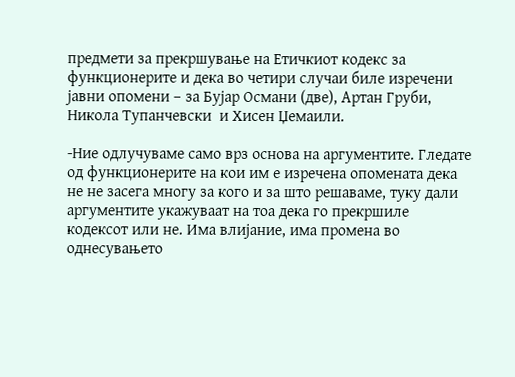предмети за прекршување на Етичкиот кодекс за функционерите и дека во четири случаи биле изречени јавни опомени – за Бујар Османи (две), Артан Груби,  Никола Тупанчевски  и Хисен Џемаили.

-Ние одлучуваме само врз основа на аргументите. Гледате од функционерите на кои им е изречена опомената дека не не засега многу за кого и за што решаваме, туку дали аргументите укажуваат на тоа дека го прекршиле кодексот или не. Има влијание, има промена во однесувањето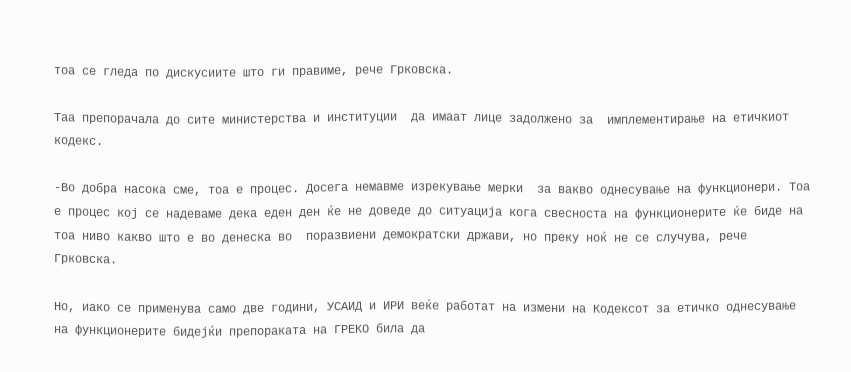тоа се гледа по дискусиите што ги правиме, рече Грковска.

Таа препорачала до сите министерства и институции  да имаат лице задолжено за  имплементирање на етичкиот кодекс.

-Во добра насока сме, тоа е процес. Досега немавме изрекување мерки  за вакво однесување на функционери. Тоа е процес кој се надеваме дека еден ден ќе не доведе до ситуација кога свесноста на функционерите ќе биде на тоа ниво какво што е во денеска во  поразвиени демократски држави, но преку ноќ не се случува, рече Грковска.

Но, иако се применува само две години, УСАИД и ИРИ веќе работат на измени на Кодексот за етичко однесување на функционерите бидејќи препораката на ГРЕКО била да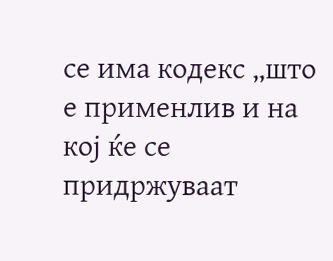се има кодекс „што е применлив и на кој ќе се придржуваат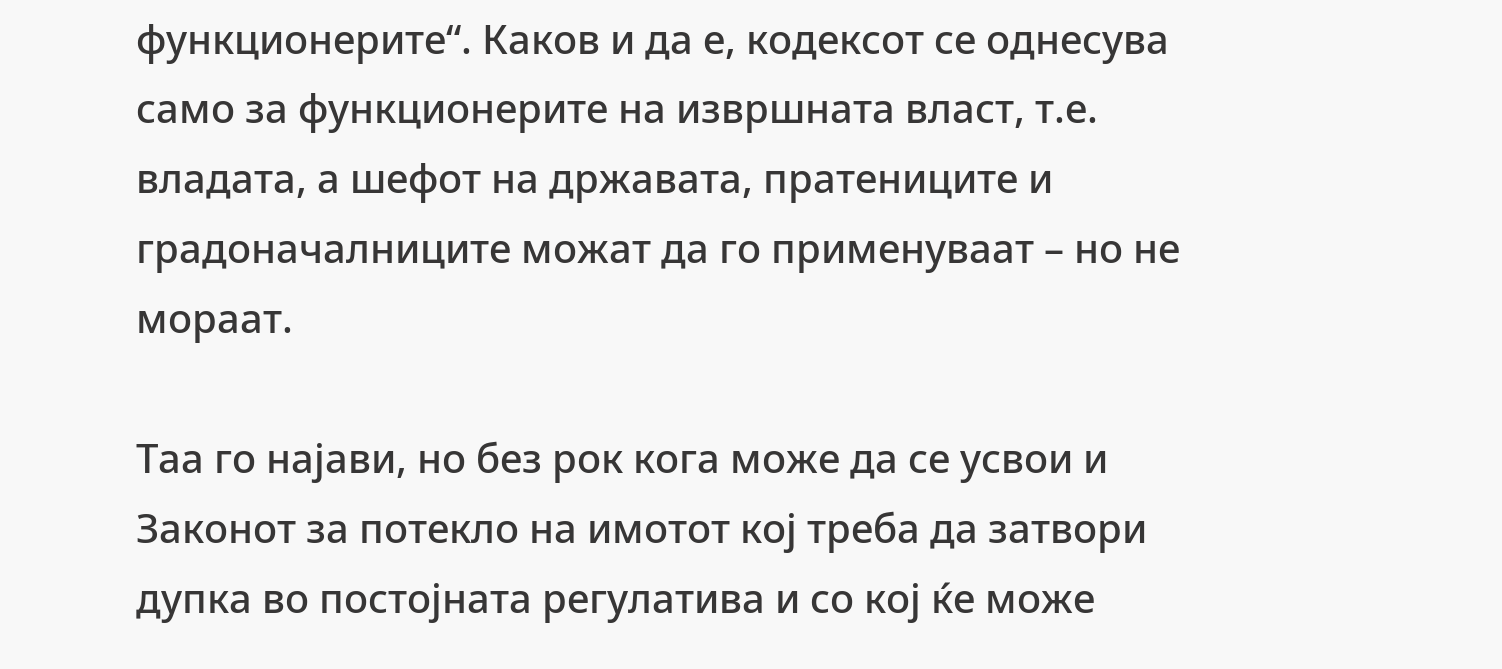функционерите“. Каков и да е, кодексот се однесува само за функционерите на извршната власт, т.е. владата, а шефот на државата, пратениците и градоначалниците можат да го применуваат – но не мораат.

Таа го најави, но без рок кога може да се усвои и Законот за потекло на имотот кој треба да затвори дупка во постојната регулатива и со кој ќе може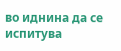во иднина да се испитува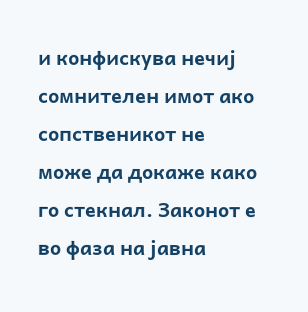и конфискува нечиј сомнителен имот ако сопственикот не може да докаже како го стекнал. Законот е во фаза на јавна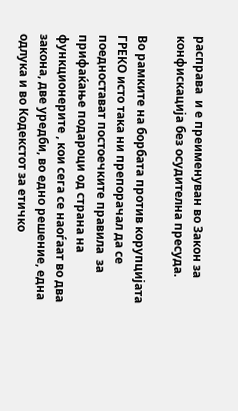расправа  и е преименуван во Закон за конфискација без осудителна пресуда.

Во рамките на борбата против корупцијата ГРЕКО исто така ни препорачал да се поедностават постоечките правила  за прифаќање подароци од страна на функционерите , кои сега се наоѓаат во два закона, две уредби, во едно решение, една одлука и во Кодекстот за етичко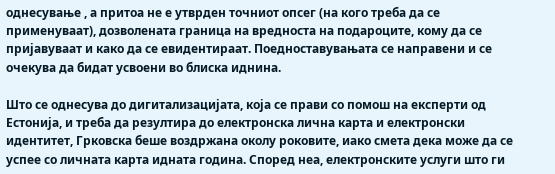однесување , а притоа не е утврден точниот опсег (на кого треба да се применуваат), дозволената граница на вредноста на подароците, кому да се пријавуваат и како да се евидентираат. Поедноставувањата се направени и се очекува да бидат усвоени во блиска иднина.

Што се однесува до дигитализацијата, која се прави со помош на експерти од Естонија, и треба да резултира до електронска лична карта и електронски идентитет, Грковска беше воздржана околу роковите, иако смета дека може да се успее со личната карта идната година. Според неа, електронските услуги што ги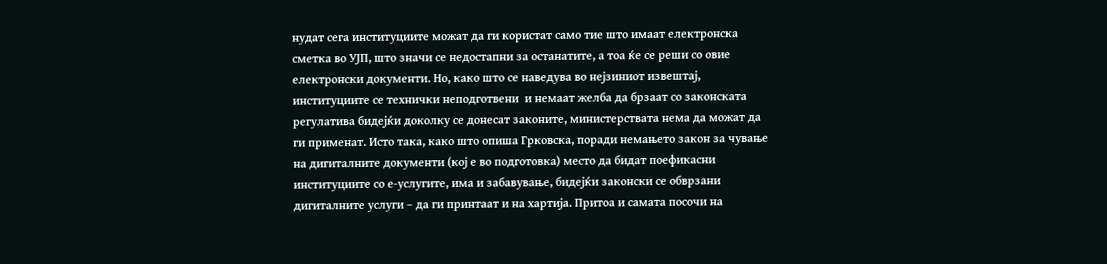нудат сега институциите можат да ги користат само тие што имаат електронска сметка во УЈП, што значи се недостапни за останатите, а тоа ќе се реши со овие електронски документи. Но, како што се наведува во нејзиниот извештај, институциите се технички неподготвени  и немаат желба да брзаат со законската регулатива бидејќи доколку се донесат законите, министерствата нема да можат да ги применат. Исто така, како што опиша Грковска, поради немањето закон за чување на дигиталните документи (кој е во подготовка) место да бидат поефикасни институциите со е-услугите, има и забавување, бидејќи законски се обврзани дигиталните услуги – да ги принтаат и на хартија. Притоа и самата посочи на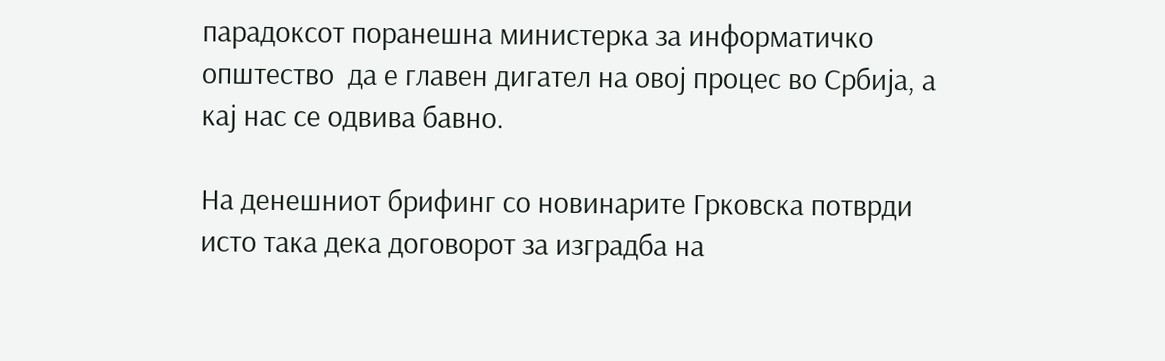парадоксот поранешна министерка за информатичко општество  да е главен дигател на овој процес во Србија, а кај нас се одвива бавно.

На денешниот брифинг со новинарите Грковска потврди исто така дека договорот за изградба на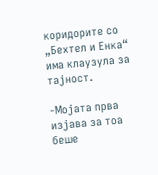коридорите со „Бехтел и Енка“ има клаузула за тајност.

-Мојата прва изјава за тоа беше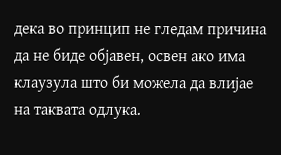дека во принцип не гледам причина да не биде објавен, освен ако има клаузула што би можела да влијае на таквата одлука.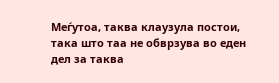Меѓутоа, таква клаузула постои,  така што таа не обврзува во еден дел за таква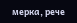мерка, рече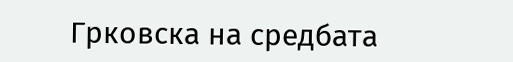Грковска на средбата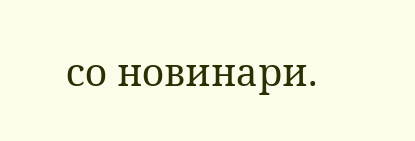со новинари.